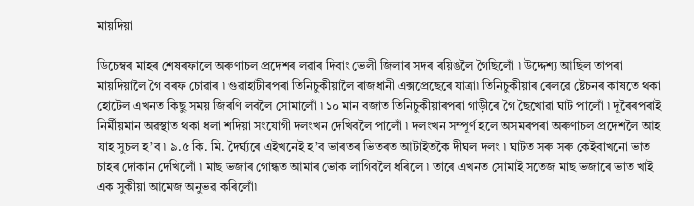মায়দিয়া

ডিচেম্বৰ মাহৰ শেষৰফালে অৰুণাচল প্ৰদেশৰ লৱাৰ দিবাং ভেলী জিলাৰ সদৰ ৰয়িঙলৈ গৈছিলোঁ ৷ উদ্দেশ্য আছিল তাপৰা মায়দিয়ালৈ গৈ বৰফ চোৱাৰ ৷ গুৱাহাটীৰপৰা তিনিচুকীয়ালৈ ৰাজধানী এক্সপ্রেছেৰে যাত্রা৷ তিনিচুকীয়াৰ ৰেলৱে ষ্টেচনৰ কাষতে থকা হোটেল এখনত কিছু সময় জিৰণি লবলৈ সোমালোঁ ৷ ১০ মান বজাত তিনিচুকীয়াৰপৰা গাড়ীৰে গৈ ছৈখোৱা ঘাট পালোঁ ৷ দূৰৈৰপৰাই নিৰ্মীয়মান অৱস্থাত থকা ধলা শদিয়া সংযোগী দলংখন দেখিবলৈ পালোঁ ৷ দলংখন সম্পূৰ্ণ হলে অসমৰপৰা অৰুণাচল প্ৰদেশলৈ আহ যাহ সুচল হ’ব ৷ ৯.৫ কি. মি. দৈৰ্ঘ্যৰে এইখনেই হ’ব ভাৰতৰ ভিতৰত আটাইতকৈ দীঘল দলং ৷ ঘাটত সৰু সৰু কেইবাখনো ভাত চাহৰ দোকান দেখিলোঁ ৷ মাছ ভজাৰ গোন্ধত আমাৰ ভোক লাগিবলৈ ধৰিলে ৷ তাৰে এখনত সোমাই সতেজ মাছ ভজাৰে ভাত খাই এক সুকীয়া আমেজ অনুভৱ কৰিলোঁ৷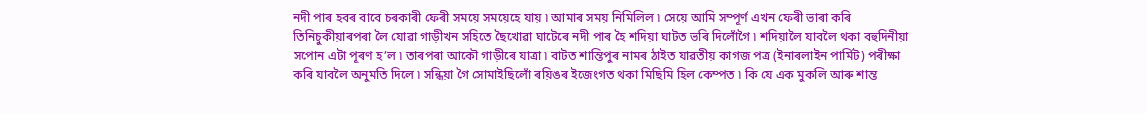নদী পাৰ হবৰ বাবে চৰকাৰী ফেৰী সময়ে সময়েহে যায় ৷ আমাৰ সময় নিমিলিল ৷ সেয়ে আমি সম্পূৰ্ণ এখন ফেৰী ভাৰা কৰি তিনিচুকীয়াৰপৰা লৈ যোৱা গাড়ীখন সহিতে ছৈখোৱা ঘাটেৰে নদী পাৰ হৈ শদিয়া ঘাটত ভৰি দিলোঁগৈ ৷ শদিয়ালৈ যাবলৈ থকা বহুদিনীয়া সপোন এটা পূৰণ হ’ল ৷ তাৰপৰা আকৌ গাড়ীৰে যাত্রা ৷ বাটত শান্তিপুৰ নামৰ ঠাইত যাৱতীয় কাগজ পত্র (ইনাৰলাইন পাৰ্মিট) পৰীক্ষা কৰি যাবলৈ অনুমতি দিলে ৷ সন্ধিয়া গৈ সোমাইছিলোঁ ৰয়িঙৰ ইজেংগত থকা মিছিমি হিল কেম্পত ৷ কি যে এক মুকলি আৰু শান্ত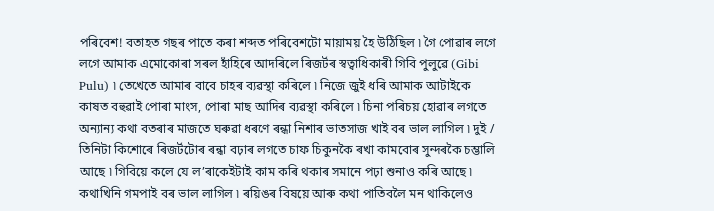পৰিবেশ! বতাহত গছৰ পাতে কৰা শব্দত পৰিবেশটো মায়াময় হৈ উঠিছিল ৷ গৈ পোৱাৰ লগে লগে আমাক এমোকোৰা সৰল হাঁহিৰে আদৰিলে ৰিজৰ্টৰ স্বত্বাধিকাৰী গিবি পুলুৱে (Gibi Pulu) ৷ তেখেতে আমাৰ বাবে চাহৰ ব্যৱস্থা কৰিলে ৷ নিজে জুই ধৰি আমাক আটাইকে কাষত বহুৱাই পোৰা মাংস, পোৰা মাছ আদিৰ ব্যৱস্থা কৰিলে ৷ চিনা পৰিচয় হোৱাৰ লগতে অন্যান্য কথা বতৰাৰ মাজতে ঘৰুৱা ধৰণে ৰন্ধা নিশাৰ ভাতসাজ খাই বৰ ভাল লাগিল ৷ দুই / তিনিটা কিশোৰে ৰিজৰ্টটোৰ ৰন্ধা বঢ়াৰ লগতে চাফ চিকুনকৈ ৰখা কামবোৰ সুন্দৰকৈ চম্ভালি আছে ৷ গিবিয়ে কলে যে ল’ৰাকেইটাই কাম কৰি থকাৰ সমানে পঢ়া শুনাও কৰি আছে ৷ কথাখিনি গমপাই বৰ ভাল লাগিল ৷ ৰয়িঙৰ বিষয়ে আৰু কথা পাতিবলৈ মন থাকিলেও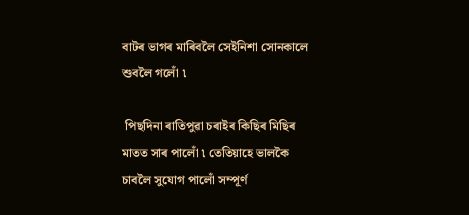বাটৰ ভাগৰ মাৰিবলৈ সেইনিশা সোনকালে শুবলৈ গলোঁ ৷

 পিছদিনা ৰাতিপুৱা চৰাইৰ কিছিৰ মিছিৰ মাতত সাৰ পালোঁ ৷ তেতিয়াহে ভালকৈ চাবলৈ সুযোগ পালোঁ সম্পূৰ্ণ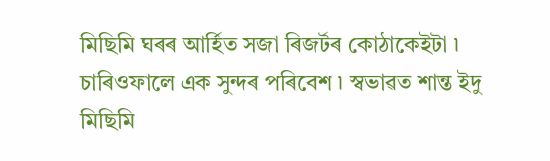মিছিমি ঘৰৰ আৰ্হিত সজা ৰিজৰ্টৰ কোঠাকেইটা ৷ চাৰিওফালে এক সুন্দৰ পৰিবেশ ৷ স্বভাৱত শান্ত ইদু মিছিমি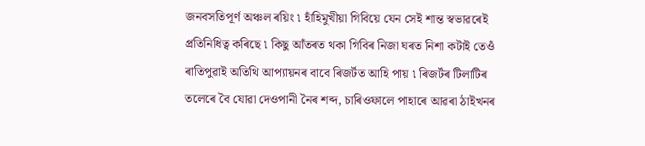জনবসতিপূৰ্ণ অঞ্চল ৰয়িং ৷ হাঁহিমুখীয়া গিবিয়ে যেন সেই শান্ত স্বভাৱৰেই প্রতিনিধিত্ব কৰিছে ৷ কিছু আঁতৰত থকা গিবিৰ নিজা ঘৰত নিশা কটাই তেওঁ ৰাতিপুৱাই অতিথি আপ্যায়নৰ বাবে ৰিজৰ্টত আহি পায় ৷ ৰিজৰ্টৰ টিলাটিৰ তলেৰে বৈ যোৱা দেওপানী নৈৰ শব্দ, চাৰিওফালে পাহাৰে আৱৰা ঠাইখনৰ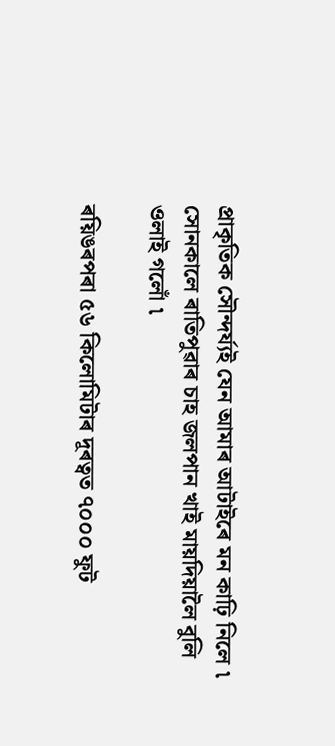প্রাকৃতিক সৌন্দৰ্য্যই যেন আমাৰ আটাইৰে মন কাঢ়ি নিলে ৷ সোনকালে ৰাতিপুৱাৰ চাহ জলপান খাই মায়দিয়ালৈ বুলি ওলাই গলোঁ ৷

ৰয়িঙৰপৰা ৫৬ কিলোমিটাৰ দূৰত্বত ৭০০০ ফুট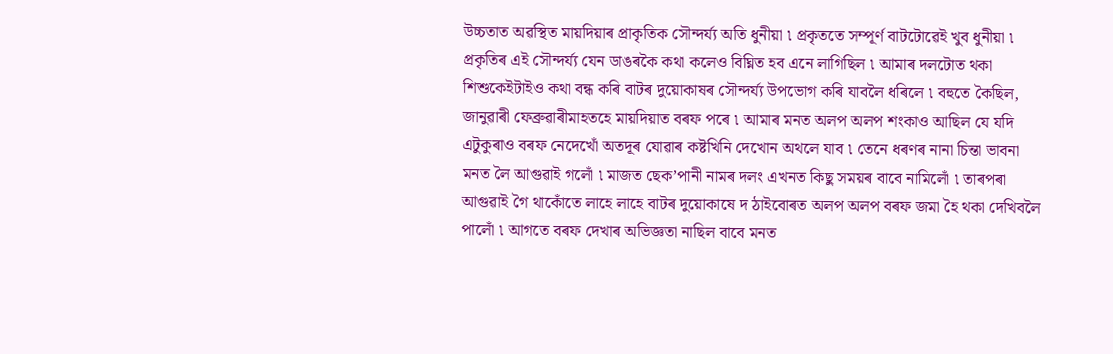উচ্চতাত অৱস্থিত মায়দিয়াৰ প্রাকৃতিক সৌন্দৰ্য্য অতি ধুনীয়া ৷ প্রকৃততে সম্পূৰ্ণ বাটটোৱেই খুব ধুনীয়া ৷ প্রকৃতিৰ এই সৌন্দৰ্য্য যেন ডাঙৰকৈ কথা কলেও বিঘ্নিত হব এনে লাগিছিল ৷ আমাৰ দলটোত থকা শিশুকেইটাইও কথা বন্ধ কৰি বাটৰ দুয়োকাষৰ সৌন্দৰ্য্য উপভোগ কৰি যাবলৈ ধৰিলে ৷ বহুতে কৈছিল, জানুৱাৰী ফেব্রুৱাৰীমাহতহে মায়দিয়াত বৰফ পৰে ৷ আমাৰ মনত অলপ অলপ শংকাও আছিল যে যদি এটুকুৰাও বৰফ নেদেখোঁ অতদূৰ যোৱাৰ কষ্টখিনি দেখোন অথলে যাব ৷ তেনে ধৰণৰ নানা চিন্তা ভাবনা মনত লৈ আগুৱাই গলোঁ ৷ মাজত ছেক’পানী নামৰ দলং এখনত কিছু সময়ৰ বাবে নামিলোঁ ৷ তাৰপৰা আগুৱাই গৈ থাকোঁতে লাহে লাহে বাটৰ দুয়োকাষে দ ঠাইবোৰত অলপ অলপ বৰফ জমা হৈ থকা দেখিবলৈ পালোঁ ৷ আগতে বৰফ দেখাৰ অভিজ্ঞতা নাছিল বাবে মনত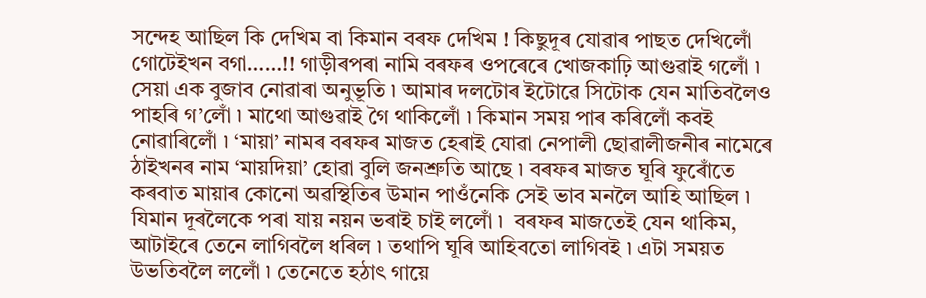সন্দেহ আছিল কি দেখিম বা কিমান বৰফ দেখিম ! কিছুদূৰ যোৱাৰ পাছত দেখিলোঁ গোটেইখন বগা……!! গাড়ীৰপৰা নামি বৰফৰ ওপৰেৰে খোজকাঢ়ি আগুৱাই গলোঁ ৷ সেয়া এক বুজাব নোৱাৰা অনুভূতি ৷ আমাৰ দলটোৰ ইটোৱে সিটোক যেন মাতিবলৈও পাহৰি গ’লোঁ ৷ মাথো আগুৱাই গৈ থাকিলোঁ ৷ কিমান সময় পাৰ কৰিলোঁ কবই নোৱাৰিলোঁ ৷ ‘মায়া’ নামৰ বৰফৰ মাজত হেৰাই যোৱা নেপালী ছোৱালীজনীৰ নামেৰে ঠাইখনৰ নাম ‘মায়দিয়া’ হোৱা বুলি জনশ্রুতি আছে ৷ বৰফৰ মাজত ঘূৰি ফুৰোঁতে কৰবাত মায়াৰ কোনো অৱস্থিতিৰ উমান পাওঁনেকি সেই ভাব মনলৈ আহি আছিল ৷ যিমান দূৰলৈকে পৰা যায় নয়ন ভৰাই চাই ললোঁ ৷  বৰফৰ মাজতেই যেন থাকিম, আটাইৰে তেনে লাগিবলৈ ধৰিল ৷ তথাপি ঘূৰি আহিবতো লাগিবই ৷ এটা সময়ত উভতিবলৈ ললোঁ ৷ তেনেতে হঠাৎ গায়ে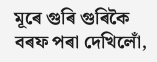মূৰে গুৰি গুৰিকৈ বৰফ পৰা দেখিলোঁ,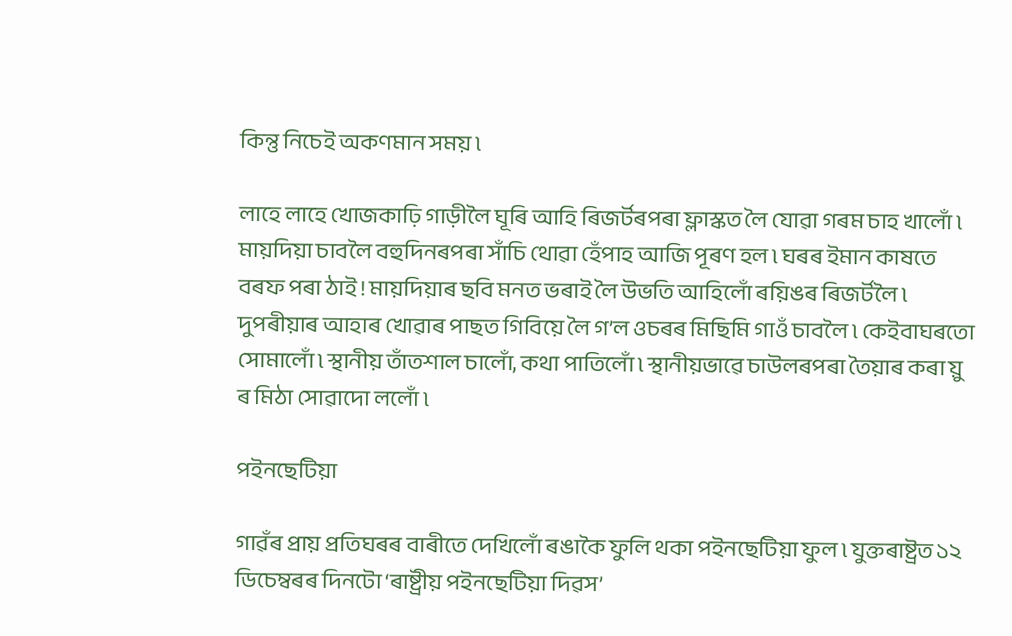কিন্তু নিচেই অকণমান সময় ৷

লাহে লাহে খোজকাঢ়ি গাড়ীলৈ ঘূৰি আহি ৰিজৰ্টৰপৰা ফ্লাস্কত লৈ যোৱা গৰম চাহ খালোঁ ৷ মায়দিয়া চাবলৈ বহুদিনৰপৰা সাঁচি থোৱা হেঁপাহ আজি পূৰণ হল ৷ ঘৰৰ ইমান কাষতে বৰফ পৰা ঠাই ! মায়দিয়াৰ ছবি মনত ভৰাই লৈ উভতি আহিলোঁ ৰয়িঙৰ ৰিজৰ্টলৈ ৷ দুপৰীয়াৰ আহাৰ খোৱাৰ পাছত গিবিয়ে লৈ গ’ল ওচৰৰ মিছিমি গাওঁ চাবলৈ ৷ কেইবাঘৰতো সোমালোঁ ৷ স্থানীয় তাঁতশাল চালোঁ, কথা পাতিলোঁ ৷ স্থানীয়ভাৱে চাউলৰপৰা তৈয়াৰ কৰা য়ু ৰ মিঠা সোৱাদো ললোঁ ৷

পইনছেটিয়া

গাৱঁৰ প্রায় প্রতিঘৰৰ বাৰীতে দেখিলোঁ ৰঙাকৈ ফুলি থকা পইনছেটিয়া ফুল ৷ যুক্তৰাষ্ট্রত ১২ ডিচেম্বৰৰ দিনটো ‘ৰাষ্ট্রীয় পইনছেটিয়া দিৱস’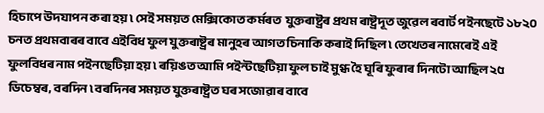হিচাপে উদযাপন কৰা হয় ৷ সেই সময়ত মেক্সিকোত কৰ্মৰত  যুক্তৰাষ্ট্ৰৰ প্রথম ৰাষ্ট্রদূত জুৱেল ৰবাৰ্ট পইনছেটে ১৮২০ চনত প্রথমবাৰৰ বাবে এইবিধ ফুল যুক্তৰাষ্ট্ৰৰ মানুহৰ আগত চিনাকি কৰাই দিছিল ৷ তেখেতৰ নামেৰেই এই ফুলবিধৰ নাম পইনছেটিয়া হয় ৷ ৰয়িঙত আমি পইন্টছেটিয়া ফুল চাই মুগ্ধ হৈ ঘূৰি ফুৰাৰ দিনটো আছিল ২৫ ডিচেম্বৰ, বৰদিন ৷ বৰদিনৰ সময়ত যুক্তৰাষ্ট্রত ঘৰ সজোৱাৰ বাবে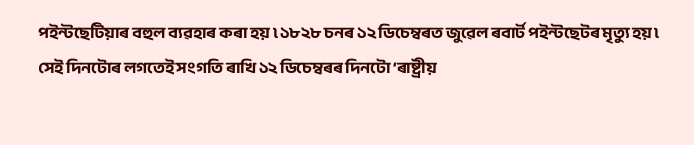পইন্টছেটিয়াৰ বহুল ব্যৱহাৰ কৰা হয় ৷ ১৮২৮ চনৰ ১২ ডিচেম্বৰত জুৱেল ৰবাৰ্ট পইন্টছেটৰ মৃত্যু হয় ৷ সেই দিনটোৰ লগতেই সংগতি ৰাখি ১২ ডিচেম্বৰৰ দিনটো ‘ৰাষ্ট্রীয়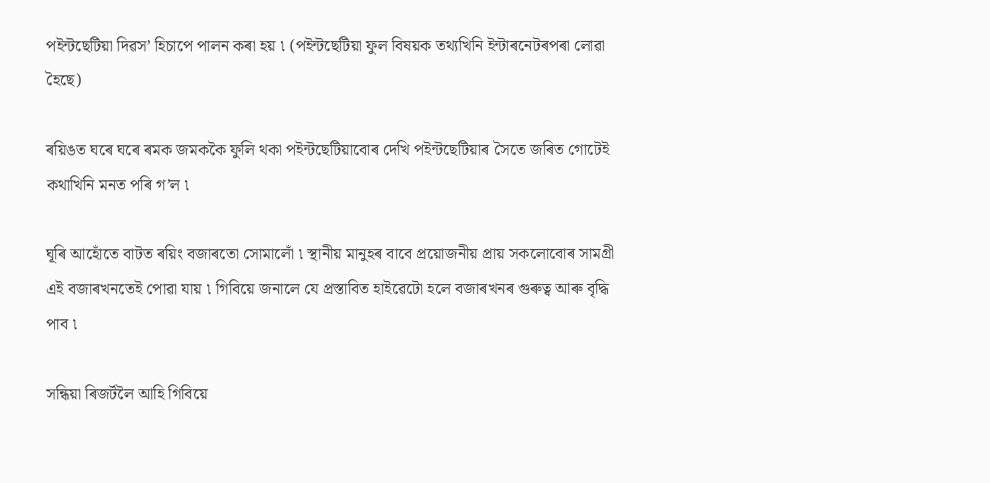পইন্টছেটিয়া দিৱস’ হিচাপে পালন কৰা হয় ৷ (পইন্টছেটিয়া ফুল বিষয়ক তথ্যখিনি ইন্টাৰনেটৰপৰা লোৱা হৈছে)

ৰয়িঙত ঘৰে ঘৰে ৰমক জমককৈ ফুলি থকা পইন্টছেটিয়াবোৰ দেখি পইন্টছেটিয়াৰ সৈতে জৰিত গোটেই কথাখিনি মনত পৰি গ’ল ৷

ঘূৰি আহোঁতে বাটত ৰয়িং বজাৰতো সোমালোঁ ৷ স্থানীয় মানুহৰ বাবে প্রয়োজনীয় প্রায় সকলোবোৰ সামগ্রী এই বজাৰখনতেই পোৱা যায় ৷ গিবিয়ে জনালে যে প্রস্তাবিত হাইৱেটো হলে বজাৰখনৰ গুৰুত্ব আৰু বৃদ্ধি পাব ৷

সন্ধিয়া ৰিজৰ্টলৈ আহি গিবিয়ে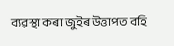ব্যৱস্থা কৰা জুইৰ উত্তাপত বহি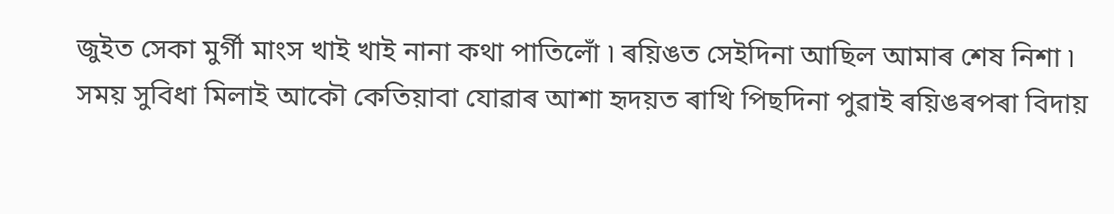জুইত সেকা মুৰ্গী মাংস খাই খাই নানা কথা পাতিলোঁ ৷ ৰয়িঙত সেইদিনা আছিল আমাৰ শেষ নিশা ৷ সময় সুবিধা মিলাই আকৌ কেতিয়াবা যোৱাৰ আশা হৃদয়ত ৰাখি পিছদিনা পুৱাই ৰয়িঙৰপৰা বিদায়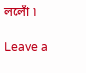ললোঁ ৷

Leave a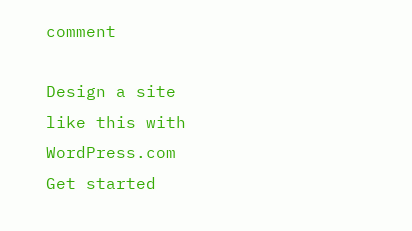comment

Design a site like this with WordPress.com
Get started